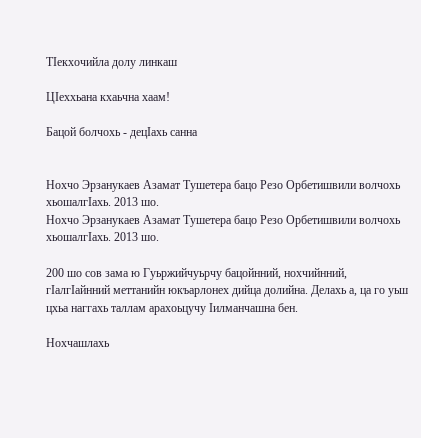ТIекхочийла долу линкаш

ЦIеххьана кхаьчна хаам!

Бацой болчохь - децIахь санна


Нохчо Эрзанукаев Азамат Тушетера бацо Резо Орбетишвили волчохь хьошалгIахь. 2013 шо.
Нохчо Эрзанукаев Азамат Тушетера бацо Резо Орбетишвили волчохь хьошалгIахь. 2013 шо.

200 шо сов зама ю Гуьржийчуьрчу бацойнний, нохчийнний, гIалгIайнний меттанийн юкъарлонех дийца долийна. Делахь а, ца го уьш цхьа наггахь таллам арахоьцучу Iилманчашна бен.

Нохчашлахь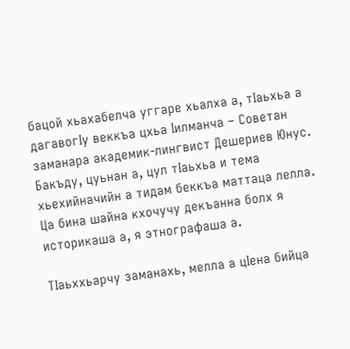бацой хьахабелча уггаре хьалха а, тIаьхьа а дагавогIу веккъа цхьа Iилманча – Советан заманара академик-лингвист Дешериев Юнус. Бакъду, цуьнан а, цул тIаьхьа и тема хьехийначийн а тидам беккъа маттаца лелла. Ца бина шайна кхочучу декъанна болх я историкаша а, я этнографаша а.

ТIаьххьарчу заманахь, мелла а цIена бийца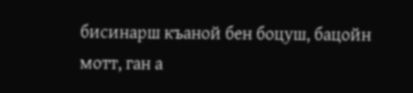бисинарш къаной бен боцуш, бацойн мотт, ган а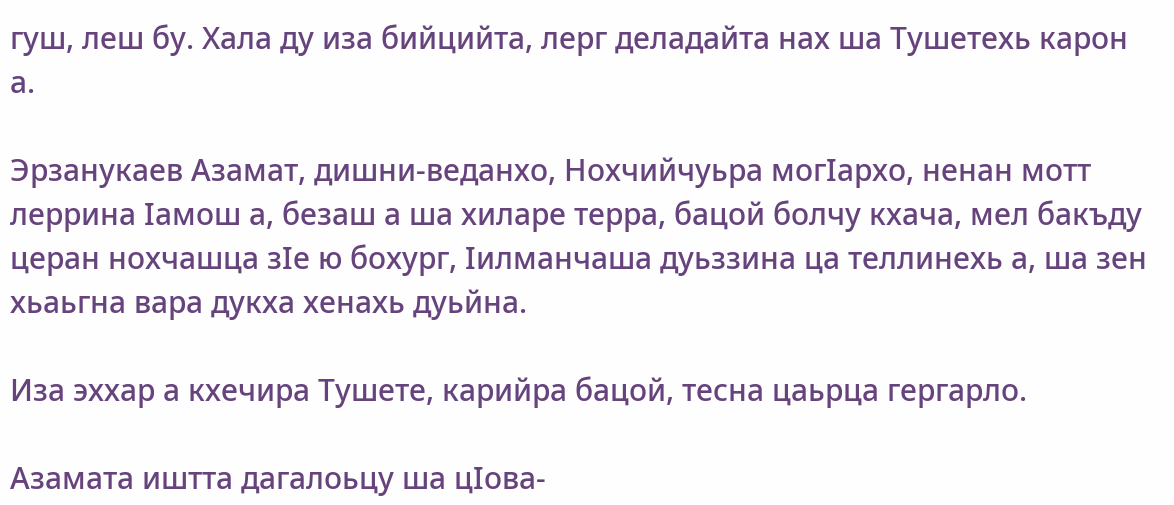гуш, леш бу. Хала ду иза бийцийта, лерг деладайта нах ша Тушетехь карон а.

Эрзанукаев Азамат, дишни-веданхо, Нохчийчуьра могIархо, ненан мотт леррина Iамош а, безаш а ша хиларе терра, бацой болчу кхача, мел бакъду церан нохчашца зIе ю бохург, Iилманчаша дуьззина ца теллинехь а, ша зен хьаьгна вара дукха хенахь дуьйна.

Иза эххар а кхечира Тушете, карийра бацой, тесна цаьрца гергарло.

Азамата иштта дагалоьцу ша цIова-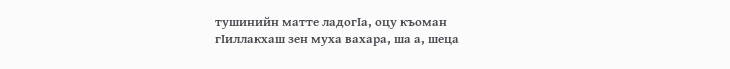тушинийн матте ладогIа, оцу къоман гIиллакхаш зен муха вахара, ша а, шеца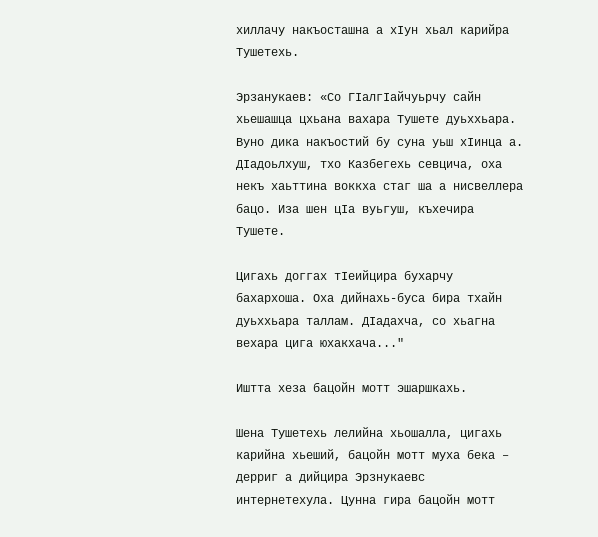хиллачу накъосташна а хIун хьал карийра Тушетехь.

Эрзанукаев: «Со ГIалгIайчуьрчу сайн хьешашца цхьана вахара Тушете дуьххьара. Вуно дика накъостий бу суна уьш хIинца а. ДIадоьлхуш, тхо Казбегехь севцича, оха некъ хаьттина воккха стаг ша а нисвеллера бацо. Иза шен цIа вуьгуш, къхечира Тушете.

Цигахь доггах тIеийцира бухарчу бахархоша. Оха дийнахь-буса бира тхайн дуьххьара таллам. ДIадахча, со хьагна вехара цига юхакхача..."

Иштта хеза бацойн мотт эшаршкахь.

Шена Тушетехь лелийна хьошалла, цигахь карийна хьеший, бацойн мотт муха бека – дерриг а дийцира Эрзнукаевс интернетехула. Цунна гира бацойн мотт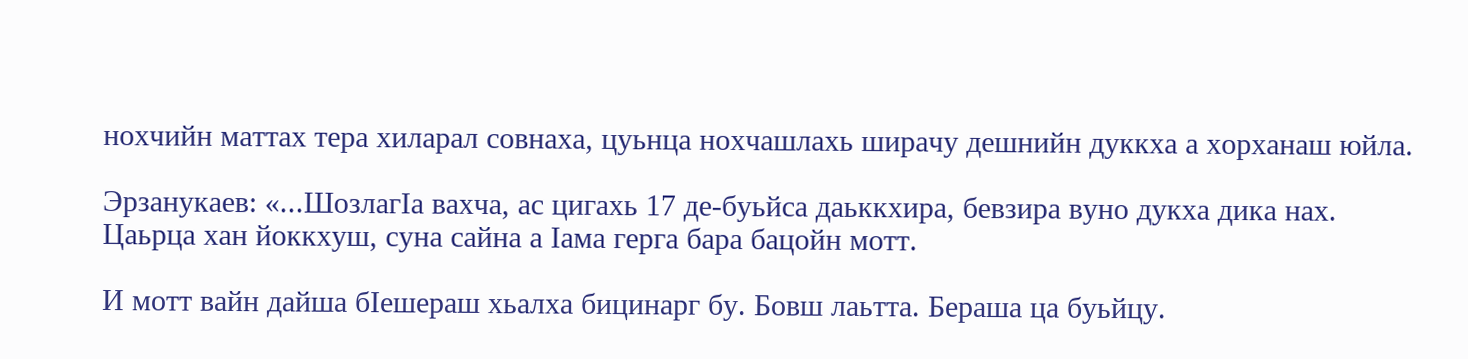нохчийн маттах тера хиларал совнаха, цуьнца нохчашлахь ширачу дешнийн дуккха а хорханаш юйла.

Эрзанукаев: «...ШозлагIа вахча, ас цигахь 17 де-буьйса даьккхира, бевзира вуно дукха дика нах. Цаьрца хан йоккхуш, суна сайна а Iама герга бара бацойн мотт.

И мотт вайн дайша бIешераш хьалха бицинарг бу. Бовш лаьтта. Бераша ца буьйцу.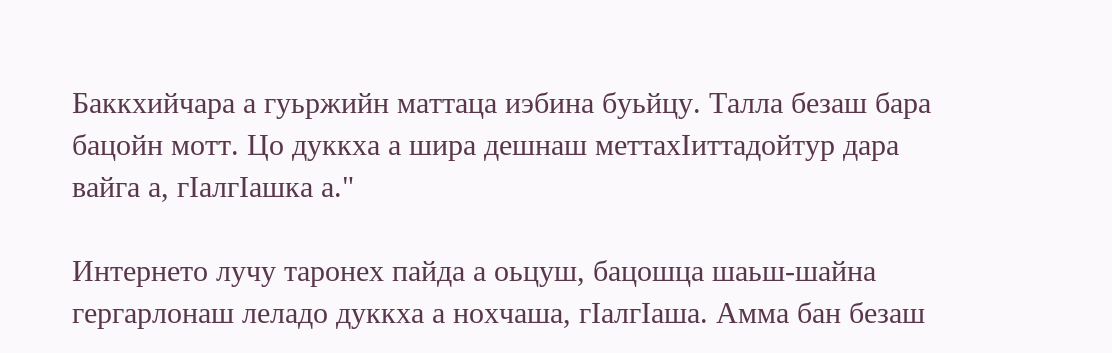Баккхийчара а гуьржийн маттаца иэбина буьйцу. Талла безаш бара бацойн мотт. Цо дуккха а шира дешнаш меттахIиттадойтур дара вайга а, гIалгIашка а."

Интернето лучу таронех пайда а оьцуш, бацошца шаьш-шайна гергарлонаш леладо дуккха а нохчаша, гIалгIаша. Амма бан безаш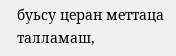буьсу церан меттаца талламаш,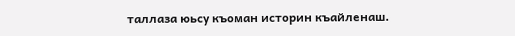таллаза юьсу къоман историн къайленаш.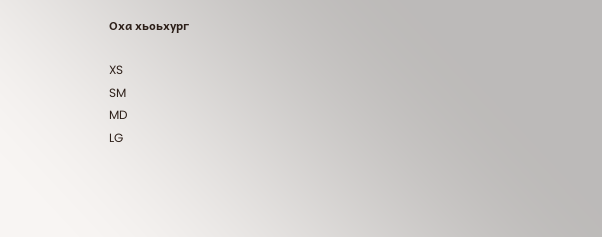Оха хьоьхург

XS
SM
MD
LG